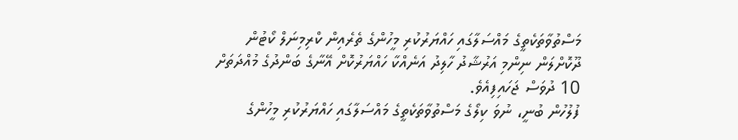މަސްތުވާތަކެތީގެ މައްސަލާގައި ހައްޔަރުކުރި މީހުންގެ ތެރެއިން ކްރިމިނަލް ކޯޓުން ދޫކޮށްލަން ނިންމި އަރުޝާދު ހާލިދު އަނެއްކާ ހައްޔަރުކޮށް އޭނާގެ ބަންދުގެ މުއްދަތަށް 10 ދުވަސް ޖަހައިފިއެވެ.
ފުލުހުން ބުނީ، ނުވަ ކިލޯގެ މަސްތުވާތަކެތީގެ މައްސަލާގައި ހައްޔަރުކުރި މީހުންގެ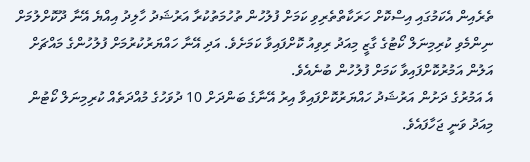ތެރެއިން އެކަމުގައި އިސްކޮށް ހަރަކާތްތެރިވި ކަމަށް ފުލުހުން ތުހުމަތުކުރާ އަރުޝަދު ހާލިދު އިއްޔެ އޭނާ ދޫކޮށްލުމަށް ނިންމެވި ކުރިމިނަލް ކޯޓުގެ ގާޒީ މިއަދު ރިވިއު ކޮށްފައިވާ ކަމަށެވެ. އަދި އޭނާ ހައްޔަރުކުރުމަށް ފުލުހުންގެ މައްޗަށް އަލުން އަމުރުކޮށްފައިވާ ކަމަށް ފުލުހުން ބުނެއެވެ.
އެ އަމުރުގެ ދަށުން އަރުޝަދު ހައްޔަރުކޮށްފައިވާ އިރު އޭނާގެ ބަންދަށް 10 ދުވަހުގެ މުއްދަތެއް ކުރިމިނަލް ކޯޓުން މިއަދު ވަނީ ޖަހާފައެވެ.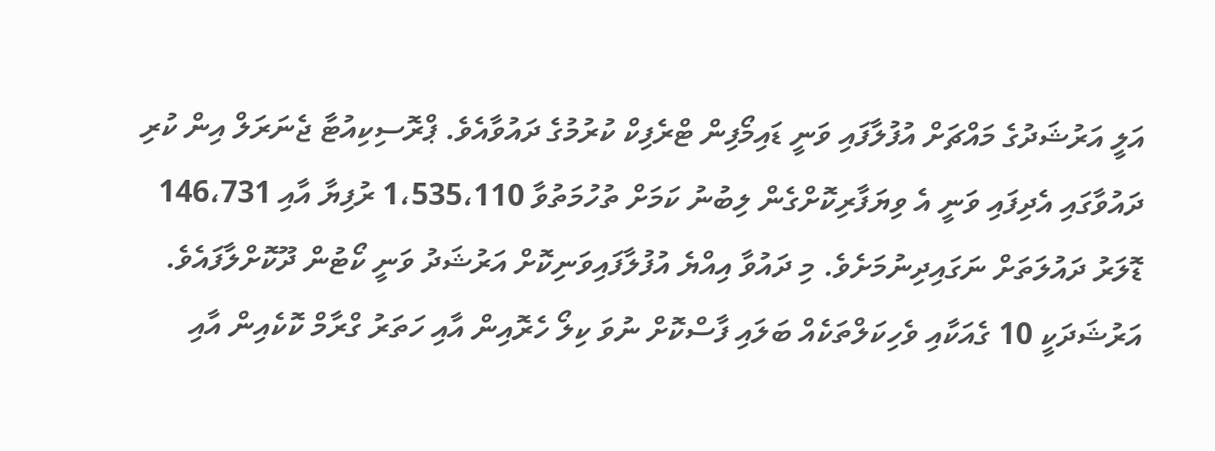އަލީ އަރުޝަދުގެ މައްޗަށް އުފުލާފައި ވަނީ ޑައިމޯފިން ޓްރެފިކް ކުރުމުގެ ދައުވާއެވެ. ޕްރޮސިކިއުޓާ ޖެނަރަލް އިން ކުރި ދައުވާގައި އެދިފައި ވަނީ އެ ވިޔަފާރިކޮށްގެން ލިބުނު ކަމަށް ތުހުމަތުވާ 1،535،110 ރުފިޔާ އާއި 146،731 ޑޮލަރު ދައުލަތަށް ނަގައިދިނުމަށެވެ. މި ދައުވާ އިއްޔެ އުފުލާފައިވަނިކޮށް އަރުޝަދު ވަނީ ކޯޓުން ދޫކޮށްލާފައެވެ.
އަރުޝަދަކީ 10 ގެއަކާއި ވެހިކަލްތަކެއް ބަލައި ފާސްކޮށް ނުވަ ކިލޯ ހެރޮއިން އާއި ހަތަރު ގްރާމް ކޮކެއިން އާއި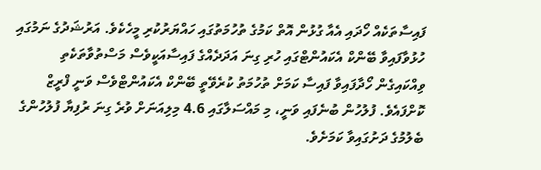ފައިސާތަކެއް ހޯދައި އެއާ ގުޅުން އޮތް ކަމުގެ ތުހުމަތުގައި ހައްޔަރުކުރި މީހެކެވެ. އަރުޝަދުގެ ނަމުގައި ހުޅުވާފައިވާ ބޭންކް އެކައުންޓްގައި ހުރި ގިނަ އަދަދެއްގެ ފައިސާއަކީވެސް މަސްތުވާތަކެތި ވިއްކައިގެން ހޯދާފައިވާ ފައިސާ ކަމަށް ތުހުމަތު ކުރެވޭތީ ބޭންކް އެކައުންޓްވެސް ވަނީ ފްރީޒް ކޮށްފައެވެ. ފުލުހުން ބުނެފައި ވަނީ، މި މައްސަލާގައި 4.6 މިލިއަނަށް ވުރެ ގިނަ ރުފިޔާ ފުލުހުންގެ ބެލުމުގެ ދަށުގައިވާ ކަމަށެވެ.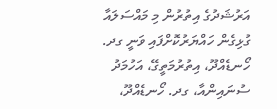އަރުޝަދުގެ އިތުރުން މި މައްސަލައާ ގުޅިގެން ހައްޔަރުކޮށްފައި ވަނީ ގދ. ހޯނޑެއްދޫ، އިތުރުމަތީގޭ، އަހުމަދު ސުނައިންއާ، ގދ. ހޯނޑެއްދޫ،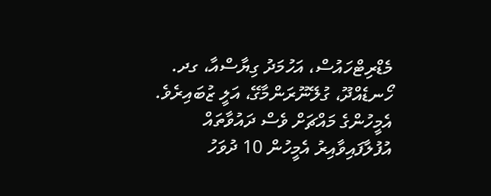މެޑްރިޓްހައުސް، އަހުމަދު ގިޔާސްއާ، ގދ. ހޯނޑެއްދޫ، ގުލޭނޫރަންމާގޭ، އަލީ ޒުބައިރެވެ. އެމީހުންގެ މައްޗަށް ވެސް ދައުވާތައް އުފުލާފައިވާއިރު އެމީހުން 10 ދުވަހު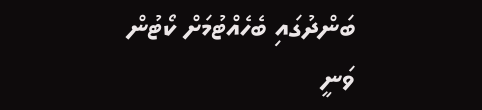ބަންދުގައި ބެހެއްޓުމަށް ކޯޓުން ވަނީ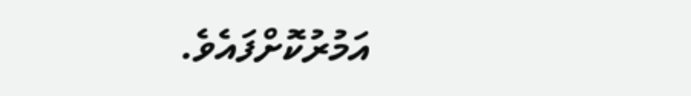އަމުރުކޮށްފައެވެ.